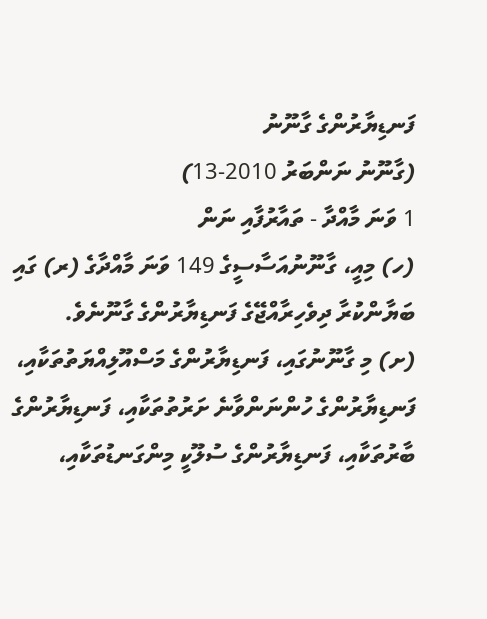ފަނޑިޔާރުންގެ ގާނޫނު
(ގާނޫނު ނަންބަރު 2010-13)
1 ވަނަ މާއްދާ - ތައާރުފާއި ނަން
(ހ) މިއީ، ގާނޫނުއަސާސީގެ 149 ވަނަ މާއްދާގެ (ރ) ގައި ބަޔާންކުރާ ދިވެހިރާއްޖޭގެ ފަނޑިޔާރުންގެ ގާނޫނެވެ.
(ށ) މި ގާނޫނުގައި، ފަނޑިޔާރުންގެ މަސްއޫލިއްޔަތުތަކާއި، ފަނޑިޔާރުންގެ ހުންނަންވާނެ ށަރުތުތަކާއި، ފަނޑިޔާރުންގެ ބާރުތަކާއި، ފަނޑިޔާރުންގެ ސުލޫކީ މިންގަނޑުތަކާއި،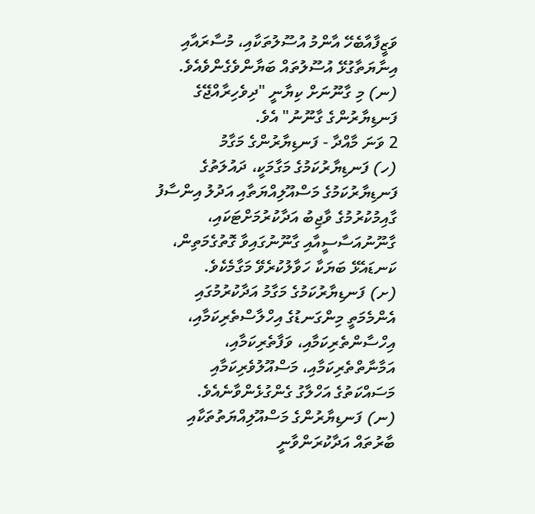ވަޒީފާއާބެހޭ އާންމު އުސޫލުތަކާއި، މުސާރައާއި އިނާޔަތާގުޅޭ އުސޫލުތައް ބަޔާންވެގެންވެއެވެ.
(ނ) މި ގާނޫނަށް ކިޔާނީ "ދިވެހިރާއްޖޭގެ ފަނޑިޔާރުންގެ ގާނޫނު" އެވެ.
2 ވަނަ މާއްދާ - ފަނޑިޔާރުންގެ މަގާމު
(ހ) ފަނޑިޔާރުކަމުގެ މަގާމަކީ، ދައުލަތުގެ ފަނޑިޔާރުކަމުގެ މަސްއޫލިއްޔަތާއި އަދުލު އިންސާފު ގާއިމުކުރުމުގެ ވާޖިބު އަދާކުރުމަށްޓަކައި، ގާނޫނުއަސާސީއާއި ގާނޫނުގައިވާ ގޮތުގެމަތިން، ކަނޑައެޅޭ ބަޔަކާ ހަވާލުކުރެވޭ މަގާމެކެވެ.
(ށ) ފަނޑިޔާރުކަމުގެ މަގާމު އަދާކުރުމުގައި އެންމެމަތީ މިންގަނޑުގެ އިހްލާސްތެރިކަމާއި، އިހްސާންތެރިކަމާއި، ވަފާތެރިކަމާއި، އަމާނާތްތެރިކަމާއި، މަސްއޫލުވެރިކަމާއި މަސައްކަތުގެ އަހްލާގު ގެންގުޅެންވާނެއެވެ.
(ނ) ފަނޑިޔާރުންގެ މަސްއޫލިއްޔަތުތަކާއި ބާރުތައް އަދާކުރަންވާނީ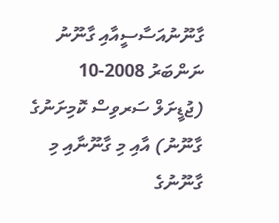ގާނޫނުއަސާސީއާއި ގާނޫނު ނަންބަރު 2008-10 (ޖުޑީށަލް ސަރވިސް ކޮމިށަނުގެ ގާނޫނު) އާއި މި ގާނޫނާއި މި ގާނޫނުގެ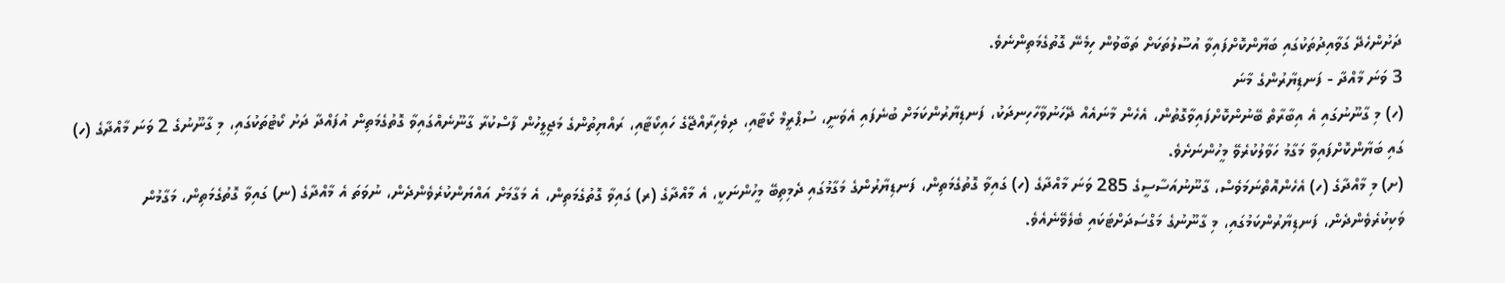ދަށުންހެދޭ ގަވާއިދުތަކުގައި ބަޔާންކޮށްފައިވާ އުސޫލުތަކަށް ތަބާވުން ހިމެނޭ ގޮތުގެމަތިންނެވެ.
3 ވަނަ މާއްދާ - ފަނޑިޔާރުންގެ މާނަ
(ހ) މި ގާނޫނުގައި އެ އިބާރާތް ބޭނުންކޮށްފައިވާގޮތުން، އެހެން މާނައެއް ދޭހަނުވާހާހިނދަކު، ފަނޑިޔާރުންކަމަށް ބުނެފައި އެވަނީ، ސުޕްރީމް ކޯޓާއި، ދިވެހިރާއްޖޭގެ ހައިކޯޓާއި، ރައްޔިތުންގެ މަޖިލީހުން ފާސްކުރާ ގާނޫނެއްގައިވާ ގޮތުގެމަތިން އުފައްދާ ދަށު ކޯޓުތަކުގައި، މި ގާނޫނުގެ 2 ވަނަ މާއްދާގެ (ހ) ގައި ބަޔާންކޮށްފައިވާ މަގާމު ހަވާލުކުރެވޭ މީހުންނަށެވެ.
(ށ) މި މާއްދާގެ (ހ) އެހެންއޮތްނަމަވެސް، ގާނޫނުއަސާސީގެ 285 ވަނަ މާއްދާގެ (ހ) ގައިވާ ގޮތުގެމަތިން، ފަނޑިޔާރުންގެ މަގާމުގައި ދެމިތިބޭ މީހުންނަކީ، އެ މާއްދާގެ (ރ) ގައިވާ ގޮތުގެމަތިން، އެ މަގާމަށް އައްޔަންކުރެވެންދެން، ނުވަތަ އެ މާއްދާގެ (ނ) ގައިވާ ގޮތުގެމަތިން، މަގާމުން ވަކިކުރެވެންދެން، ފަނޑިޔާރުންކަމުގައި، މި ގާނޫނުގެ މަގްސަދަށްޓަކައި ބެލެވޭނެއެވެ.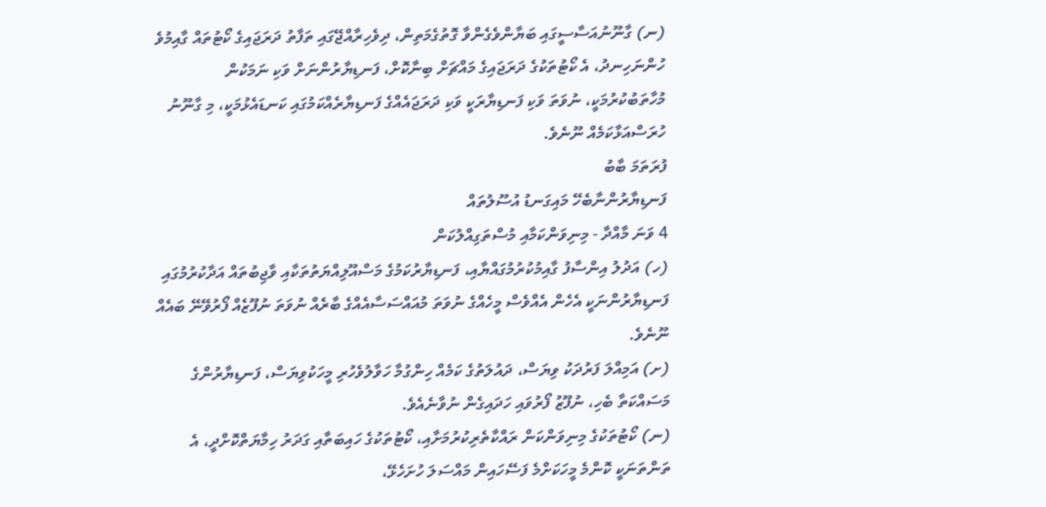(ނ) ގާނޫނުއަސާސީގައި ބަޔާންވެގެންވާ ގޮތުގެމަތިން، ދިވެހިރާއްޖޭގައި ތަފާތު ދަރަޖައިގެ ކޯޓުތައް ގާއިމުވެ ހުންނަހިނދު، އެ ކޯޓުތަކުގެ ދަރަޖައިގެ މައްޗަށް ބިނާކޮށް، ފަނޑިޔާރުންނަށް ވަކި ނަމަކުން މުހާތަބުކުރުމަކީ، ނުވަތަ ވަކި ފަނޑިޔާރަކީ ވަކި ދަރަޖައެއްގެ ފަނޑިޔާރެއްކަމުގައި ކަނޑައެޅުމަކީ، މި ގާނޫނު ހުރަސްއަޅާކަމެއް ނޫނެވެ.
ފުރަތަމަ ބާބު
ފަނޑިޔާރުންނާބެހޭ މައިގަނޑު އުސޫލުތައް
4 ވަނަ މާއްދާ - މިނިވަންކަމާއި މުސްތަގިއްލުކަން
(ހ) އަދުލު އިންސާފު ގާއިމުކުރުމުގައްޔާއި، ފަނޑިޔާރުކަމުގެ މަސްއޫލިއްޔަތުތަކާއި ވާޖިބުތައް އަދާކުރުމުގައި ފަނޑިޔާރުންނަކީ އެހެން އެއްވެސް މީހެއްގެ ނުވަތަ މުއައްސަސާއެއްގެ ބާރެއް ނުވަތަ ނުފޫޒެއް ފޯރުވޭނޭ ބައެއް ނޫނެވެ.
(ށ) އަމިއްލަ ފަރުދަކު ވިޔަސް، ދައުލަތުގެ ކަމެއް ހިންގުމާ ހަވާލުވެހުރި މީހަކުވިޔަސް، ފަނޑިޔާރުންގެ މަސައްކަތާ ބެހި، ނުފޫޒު ފޯރުވައި ހަދައިގެން ނުވާނެއެވެ.
(ނ) ކޯޓުތަކުގެ މިނިވަންކަން ރައްކާތެރިކުރުމަށާއި، ކޯޓުތަކުގެ ހައިބަތާއި ގަދަރު ހިމާޔަތްކޮށްދީ، އެ ތަންތަނަކީ ކޮންމެ މީހަކަށްމެ ފަސޭހައިން މައްސަލަ ހުށަހެޅޭ،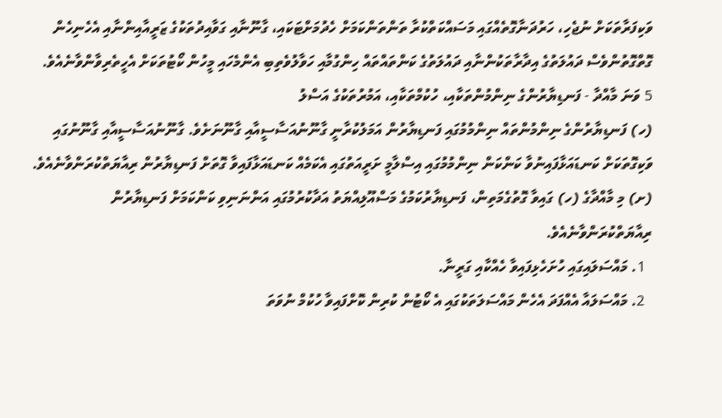ވަކިފަރާތަކަށް ނުޖެހި، ހަރުދަނާގޮތެއްގައި މަސައްކަތްކުރާ ތަންތަންކަމަށް ހެދުމަށްޓަކައި، ގާނޫނާއި ގަވާއިދުތަކުގެ ޒަރީއާއިންނާއި އެހެނިހެން ގޮތްގޮތުންވެސް ދައުލަތުގެ އިދާރާތަކުންނާއި ދައުލަތުގެ ކަންތައްތައް ހިންގުމާއި ހަވާލުވެތިބި އެންމެހައި މީހުން ކޯޓުތަކަށް އެހީތެރިވާންވާނެއެވެ.
5 ވަނަ މާއްދާ - ފަނޑިޔާރުންގެ ނިންމުންތަކާއި، ހުކުމްތަކާއި، އަމުރުތަކުގެ އަސްލު
(ހ) ފަނޑިޔާރުންގެ ނިންމުންތައް ނިންމުމުގައި ފަނޑިޔާރުން އަމަލުކުރާނީ ގާނޫނުއަސާސީއާއި ގާނޫނަށެވެ. ގާނޫނުއަސާސީއާއި ގާނޫނުގައި ވަކިގޮތަކަށް ކަނޑައަޅާފައިނުވާ ކަންކަން ނިންމުމުގައި އިސްލާމީ ށަރީއަތުގައި އެކަމެއް ކަނޑައަޅާފައިވާ ގޮތަށް ފަނޑިޔާރުން ރިއާޔަތްކުރަންވާނެއެވެ.
(ށ) މި މާއްދާގެ (ހ) ގައިވާ ގޮތުގެމަތިން، ފަނޑިޔާރުކަމުގެ މަސްއޫލިއްޔަތު އަދާކުރުމުގައި އަންނަނިވި ކަންކަމަށް ފަނޑިޔާރުން ރިއާޔަތްކުރަންވާނެއެވެ.
  1. މައްސަލައިގައި ހުށަހެޅިފައިވާ ހެއްކާއި ގަރީނާ.
  2. މައްސަލައާ އެއްފަދަ އެހެން މައްސަލަތަކުގައި އެ ކޯޓުން ކުރިން ކޮށްފައިވާ ހުކުމް ނުވަތަ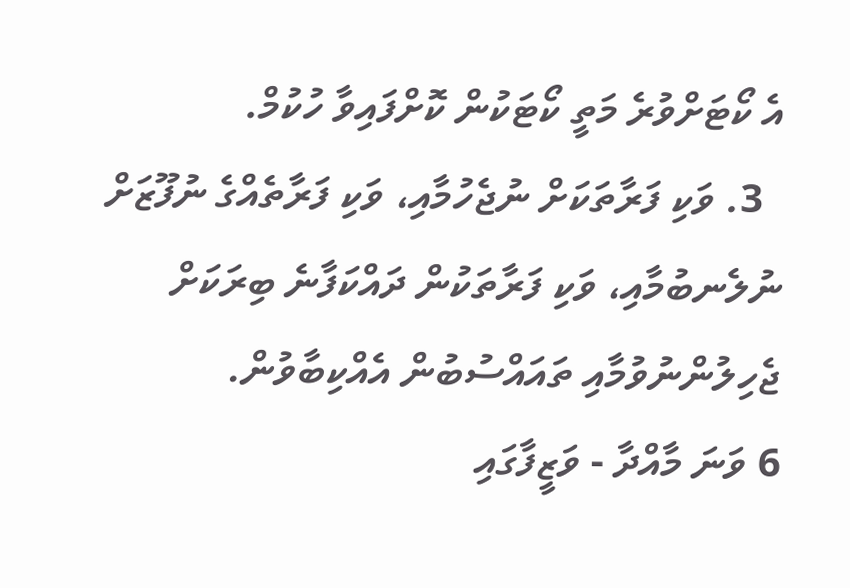އެ ކޯޓަށްވުރެ މަތީ ކޯޓަކުން ކޮށްފައިވާ ހުކުމް.
  3. ވަކި ފަރާތަކަށް ނުޖެހުމާއި، ވަކި ފަރާތެއްގެ ނުފޫޒަށް ނުލެނބުމާއި، ވަކި ފަރާތަކުން ދައްކަފާނެ ބިރަކަށް ޖެހިލުންނުވުމާއި ތައައްސުބުން އެއްކިބާވުން.
6 ވަނަ މާއްދާ - ވަޒީފާގައި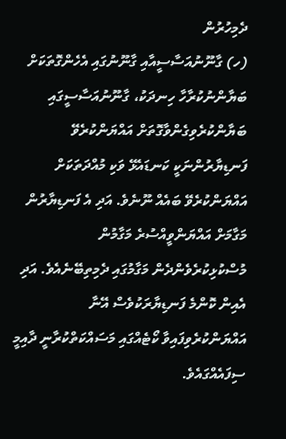ދެމިހުރުން
(ހ) ގާނޫނުއަސާސީއާއި ގާނޫނުގައި އެހެންގޮތަކަށް ބަޔާންނުކުރާހާ ހިނދަކު، ގާނޫނުއަސާސީގައި ބަޔާންކުރެވިގެންވާގޮތަށް އައްޔަންކުރެވޭ ފަނޑިޔާރުންނަކީ ކަނޑައެޅޭ ވަކި މުއްދަތަކަށް އައްޔަންކުރެވޭ ބައެއް ނޫނެވެ. އަދި އެ ފަނޑިޔާރުން މަގާމަށް އައްޔަންވީއްސުރެ މަގާމުން މުސްކުޅިކުރެވެންދެން މަގާމުގައި ދެމިތިބޭނެއެވެ. އަދި އެއިން ކޮންމެ ފަނޑިޔާރަކުވެސް އޭނާ އައްޔަންކުރެވިފައިވާ ކޯޓެއްގައި މަސައްކަތްކުރާނީ ދާއިމީ ސިފައެއްގައެވެ.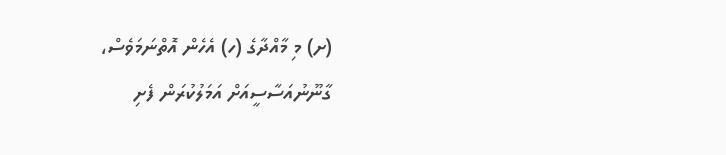(ށ) މި މާއްދާގެ (ހ) އެހެން އޮތްނަމަވެސް، ގާނޫނުއަސާސީއަށް އަމަލުކުރަން ފެށި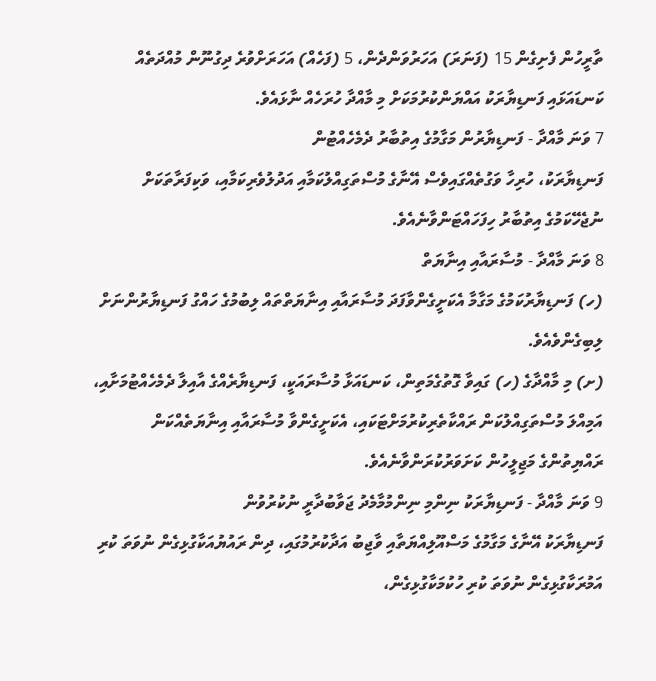ތާރީހުން ފެށިގެން 15 (ފަނަރަ) އަހަރުވަންދެން، 5 (ފަހެއް) އަހަރަށްވުރެ ދިގުނޫން މުއްދަތެއް ކަނޑައަޅައި ފަނޑިޔާރަކު އައްޔަންކުރުމަކަށް މި މާއްދާ ހުރަހެއް ނާޅައެވެ.
7 ވަނަ މާއްދާ - ފަނޑިޔާރުން މަގާމުގެ އިތުބާރު ދެމެހެއްޓުން
ފަނޑިޔާރަކު، ހުރިހާ ވަގުތެއްގައިވެސް އޭނާގެ މުސްތަގިއްލުކަމާއި އަދުލުވެރިކަމާއި، ވަކިފަރާތަކަށް ނުޖެހޭކަމުގެ އިތުބާރު ހިފަހައްޓަންވާނެއެވެ.
8 ވަނަ މާއްދާ - މުސާރައާއި އިނާޔަތް
(ހ) ފަނޑިޔާރުކަމުގެ މަގާމާ އެކަށީގެންވާފަދަ މުސާރައާއި އިނާޔަތްތައް ލިބުމުގެ ހައްގު ފަނޑިޔާރުންނަށް ލިބިގެންވެއެވެ.
(ށ) މި މާއްދާގެ (ހ) ގައިވާ ގޮތުގެމަތިން، ކަނޑައަޅާ މުސާރައަކީ، ފަނޑިޔާރެއްގެ އާއިލާ ދެމެހެއްޓުމަށާއި، އަމިއްލަ މުސްތަގިއްލުކަން ރައްކާތެރިކުރުމަށްޓަކައި، އެކަށީގެންވާ މުސާރައާއި އިނާޔަތެއްކަން ރައްޔިތުންގެ މަޖިލީހުން ކަށަވަރުކުރަންވާނެއެވެ.
9 ވަނަ މާއްދާ - ފަނޑިޔާރަކު ނިންމި ނިންމުމާމެދު ޖަވާބުދާރީ ނުކުރުވުން
ފަނޑިޔާރަކު އޭނާގެ މަގާމުގެ މަސްއޫލިއްޔަތާއި ވާޖިބު އަދާކުރުމުގައި، ދިން ރައުޔުއަކާގުޅިގެން ނުވަތަ ކުރި އަމުރަކާގުޅިގެން ނުވަތަ ކުރި ހުކުމަކާގުޅިގެން،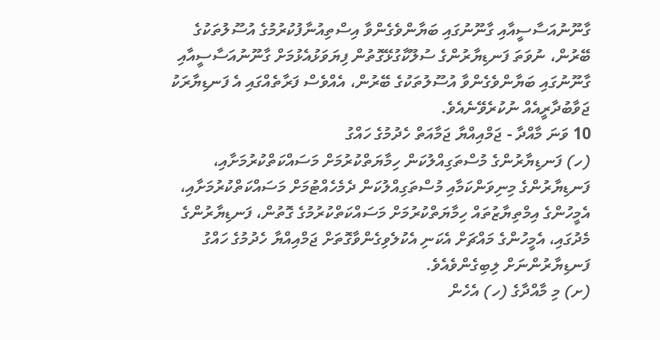ގާނޫނުއަސާސީއާއި ގާނޫނުގައި ބަޔާންވެގެންވާ އިސްތިއުނާފުކުރުމުގެ އުސޫލުތަކުގެ ބޭރުން، ނުވަތަ ފަނޑިޔާރުންގެ ސުލޫކާގުޅޭގޮތުން ފިޔަވަޅުއެޅުމަށް ގާނޫނުއަސާސީއާއި ގާނޫނުގައި ބަޔާންވެގެންވާ އުސޫލުތަކުގެ ބޭރުން، އެއްވެސް ފަރާތެއްގައި އެ ފަނޑިޔާރަކު ޖަވާބުދާރީއެއް ނުކުރެވޭނެއެވެ.
10 ވަނަ މާއްދާ - ޖަމްއިއްޔާ ޖަމާއަތް ހެދުމުގެ ހައްގު
(ހ) ފަނޑިޔާރުންގެ މުސްތަގިއްލުކަން ހިމާޔަތްކުރުމަށް މަސައްކަތްކުރުމަށާއި، ފަނޑިޔާރުންގެ މިނިވަންކަމާއި މުސްތަގިއްލުކަން ދެމެހެއްޓުމަށް މަސައްކަތްކުރުމަށާއި، އެމީހުންގެ އިމްތިޔާޒުތައް ހިމާޔަތްކުރުމަށް މަސައްކަތްކުރުމުގެ ގޮތުން، ފަނޑިޔާރުންގެ މެދުގައި، އެމީހުންގެ މައްޗަށް އެކަނި އެކުލެވިގެންވާގޮތަށް ޖަމްއިއްޔާ ހެދުމުގެ ހައްގު ފަނޑިޔާރުންނަށް ލިބިގެންވެއެވެ.
(ށ) މި މާއްދާގެ (ހ) އެހެން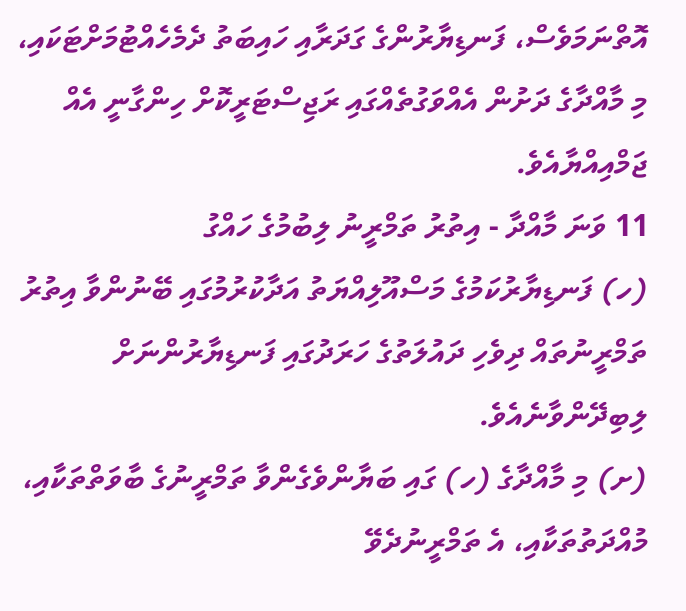އޮތްނަމަވެސް، ފަނޑިޔާރުންގެ ގަދަރާއި ހައިބަތު ދެމެހެއްޓުމަށްޓަކައި، މި މާއްދާގެ ދަށުން އެއްވަގުތެއްގައި ރަޖިސްޓަރީކޮށް ހިންގާނީ އެއް ޖަމްއިއްޔާއެވެ.
11 ވަނަ މާއްދާ - އިތުރު ތަމްރީނު ލިބުމުގެ ހައްގު
(ހ) ފަނޑިޔާރުކަމުގެ މަސްއޫލިއްޔަތު އަދާކުރުމުގައި ބޭނުންވާ އިތުރު ތަމްރީނުތައް ދިވެހި ދައުލަތުގެ ހަރަދުގައި ފަނޑިޔާރުންނަށް ލިބިދޭންވާނެއެވެ.
(ށ) މި މާއްދާގެ (ހ) ގައި ބަޔާންވެގެންވާ ތަމްރީނުގެ ބާވަތްތަކާއި، މުއްދަތުތަކާއި، އެ ތަމްރީނުދެވޭ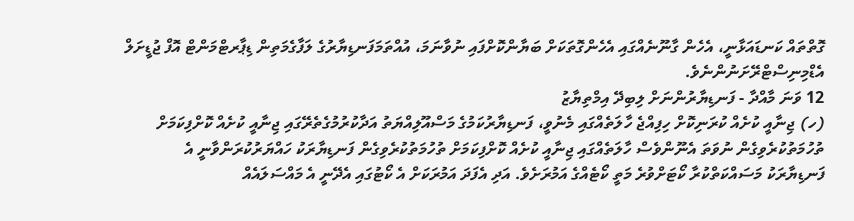ގޮތްތައް ކަނޑައަޅާނީ، އެހެން ގާނޫނެއްގައި އެހެންގޮތަކަށް ބަޔާންކޮށްފައި ނުވާނަމަ، އުއްތަމަފަނޑިޔާރުގެ ލަފާގެމަތިން ޑިޕާރޓްމަންޓް އޮފް ޖުޑީށަލް އެޑްމިނިސްޓްރޭށަނުންނެވެ.
12 ވަނަ މާއްދާ - ފަނޑިޔާރުންނަށް ލިބިދޭ އިމްތިޔާޒު
(ހ) ޖިނާއީ ކުށެއް ކުރަނިކޮށް ހިފިއްޖެ ހާލަތެއްގައި މެނުވީ، ފަނޑިޔާރުކަމުގެ މަސްއޫލިއްޔަތު އަދާކުރުމުގެތެރޭގައި ޖިނާއީ ކުށެއް ކޮށްފިކަމަށް ތުހުމަތުކުރެވިގެން ނުވަތަ އެނޫންވެސް ހާލަތެއްގައި ޖިނާއީ ކުށެއް ކޮށްފިކަމަށް ތުހުމަތުކުރެވިގެން ފަނޑިޔާރަކު ހައްޔަރުކުރަންވާނީ އެ ފަނޑިޔާރަކު މަސައްކަތްކުރާ ކޯޓަށްވުރެ މަތީ ކޯޓެއްގެ އަމުރަށެވެ. އަދި އެފަދަ އަމުރަކަށް އެ ކޯޓުގައި އެދޭނީ އެ މައްސަލައެއް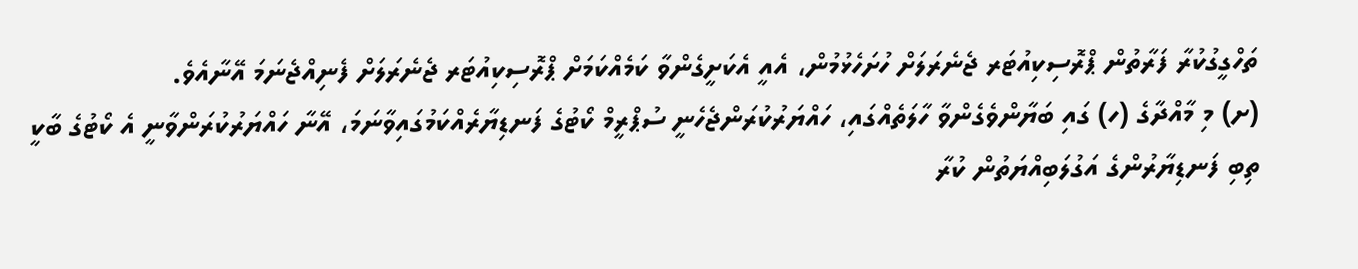ތަހްގީގުކުރާ ފަރާތުން ޕްރޮސިކިއުޓަރ ޖެނެރަލަށް ހުށަހެޅުމުން، އެއީ އެކަށީގެންވާ ކަމެއްކަމަށް ޕްރޮސިކިއުޓަރ ޖެނެރަލަށް ފެނިއްޖެނަމަ އޭނާއެވެ.
(ށ) މި މާއްދާގެ (ހ) ގައި ބަޔާންވެގެންވާ ހާލަތެއްގައި، ހައްޔަރުކުރަންޖެހެނީ ސުޕްރީމް ކޯޓުގެ ފަނޑިޔާރެއްކަމުގައިވާނަމަ، އޭނާ ހައްޔަރުކުރަންވާނީ އެ ކޯޓުގެ ބާކީ ތިބި ފަނޑިޔާރުންގެ އަގުލަބިއްޔަތުން ކުރާ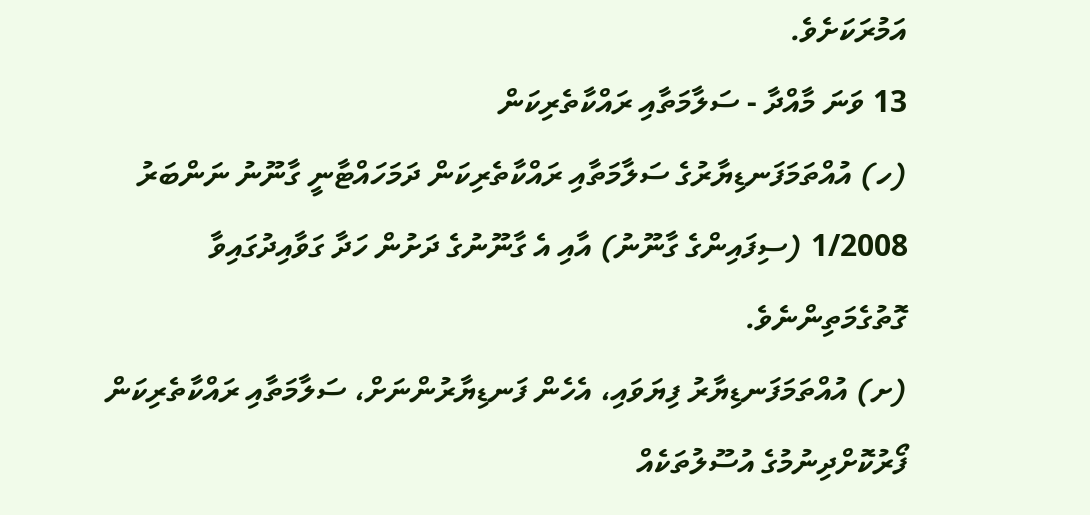އަމުރަކަށެވެ.
13 ވަނަ މާއްދާ - ސަލާމަތާއި ރައްކާތެރިކަން
(ހ) އުއްތަމަފަނޑިޔާރުގެ ސަލާމަތާއި ރައްކާތެރިކަން ދަމަހައްޓާނީ ގާނޫނު ނަންބަރު 1/2008 (ސިފައިންގެ ގާނޫނު) އާއި އެ ގާނޫނުގެ ދަށުން ހަދާ ގަވާއިދުގައިވާ ގޮތުގެމަތިންނެވެ.
(ށ) އުއްތަމަފަނޑިޔާރު ފިޔަވައި، އެހެން ފަނޑިޔާރުންނަށް، ސަލާމަތާއި ރައްކާތެރިކަން ފޯރުކޮށްދިނުމުގެ އުސޫލުތަކެއް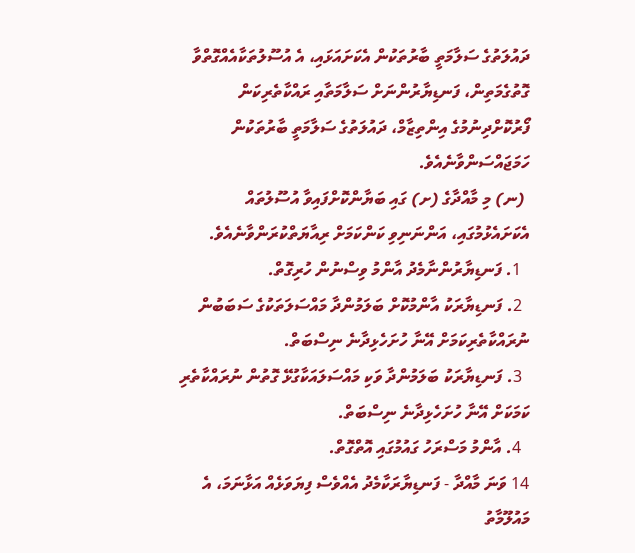ދައުލަތުގެ ސަލާމަތީ ބާރުތަކުން އެކަށައަޅައި، އެ އުސޫލުތަކާއެއްގޮތްވާ ގޮތުގެމަތިން، ފަނޑިޔާރުންނަށް ސަލާމަތާއި ރައްކާތެރިކަން ފޯރުކޮށްދިނުމުގެ އިންތިޒާމް، ދައުލަތުގެ ސަލާމަތީ ބާރުތަކުން ހަމަޖައްސަންވާނެއެވެ.
 (ނ) މި މާއްދާގެ (ށ) ގައި ބަޔާންކޮށްފައިވާ އުސޫލުތައް އެކަށައެޅުމުގައި، އަންނަނިވި ކަންކަމަށް ރިއާޔަތްކުރަންވާނެއެވެ.
  1. ފަނޑިޔާރުންނާމެދު އާންމު ވިސްނުން ހުރިގޮތް.
  2. ފަނޑިޔާރަކު އާންމުކޮށް ބަލަމުންދާ މައްސަލަތަކުގެ ސަބަބުން ނުރައްކާތެރިކަމަށް އޭނާ ހުށަހެޅިދާނެ ނިސްބަތް.
  3. ފަނޑިޔާރަކު ބަލަމުންދާ ވަކި މައްސަލައަކާގުޅޭ ގޮތުން ނުރައްކާތެރި ކަމަކަށް އޭނާ ހުށަހެޅިދާނެ ނިސްބަތް.
  4. އާންމު މަސްރަހު ގައުމުގައި އޮތްގޮތް.
14 ވަނަ މާއްދާ - ފަނޑިޔާރަކާމެދު އެއްވެސް ފިޔަވަޅެއް އަޅާނަމަ، އެ މައުލޫމާތު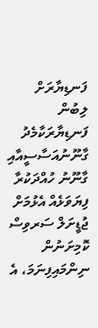ފަނޑިޔާރަށް ލިބުން
ފަނޑިޔާރަކާމެދު ގާނޫނުއަސާސީއާއި ގާނޫނު ހުއްދަކުރާ ފިޔަވަޅެއް އެޅުމަށް ޖުޑީށަލް ސަރވިސް ކޮމިށަނުން ނިންމައިފިނަމަ، އެ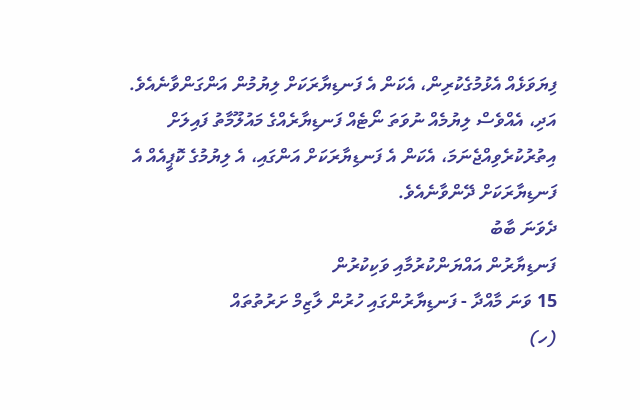ފިޔަވަޅެއް އެޅުމުގެކުރިން، އެކަން އެ ފަނޑިޔާރަކަށް ލިޔުމުން އަންގަންވާނެއެވެ. އަދި، އެއްވެސް ލިޔުމެއް ނުވަތަ ނޯޓެއް ފަނޑިޔާރެއްގެ މައުލޫމާތު ފައިލަށް އިތުރުކުރެވިއްޖެނަމަ، އެކަން އެ ފަނޑިޔާރަކަށް އަންގައި، އެ ލިޔުމުގެ ކޮޕީއެއް އެ ފަނޑިޔާރަކަށް ދޭންވާނެއެވެ.
ދެވަނަ ބާބު
ފަނޑިޔާރުން އައްޔަންކުރުމާއި ވަކިކުރުން
15 ވަނަ މާއްދާ - ފަނޑިޔާރުންގައި ހުރުން ލާޒިމް ށަރުތުތައް
(ހ)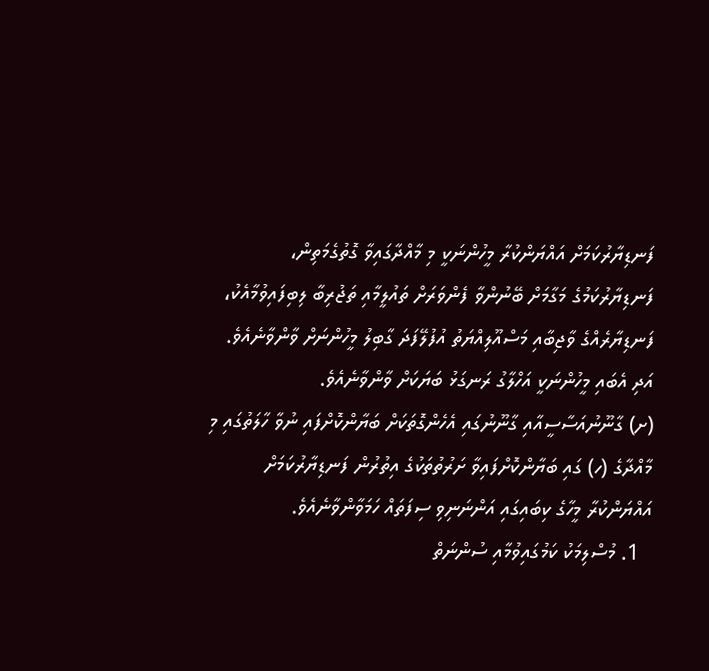ފަނޑިޔާރުކަމަށް އައްޔަންކުރާ މީހުންނަކީ މި މާއްދާގައިވާ ގޮތުގެމަތިން، ފަނޑިޔާރުކަމުގެ މަގާމަށް ބޭނުންވާ ފެންވަރަށް ތައުލީމާއި ތަޖުރިބާ ލިބިފައިވުމާއެކު، ފަނޑިޔާރެއްގެ ވާޖިބާއި މަސްއޫލިއްޔަތު އުފުލޭފަދަ ގާބިލު މީހުންނަށް ވާންވާނެއެވެ. އަދި އެބައި މީހުންނަކީ އަހްލާގު ރަނގަޅު ބަޔަކަށް ވާންވާނެއެވެ.
(ށ) ގާނޫނުއަސާސީއާއި ގާނޫނުގައި އެހެންގޮތަކަށް ބަޔާންކޮށްފައި ނުވާ ހާލަތުގައި މި މާއްދާގެ (ހ) ގައި ބަޔާންކޮށްފައިވާ ށަރުތުތަކުގެ އިތުރުން ފަނޑިޔާރުކަމަށް އައްޔަންކުރާ މީހާގެ ކިބައިގައި އަންނަނިވި ސިފަތައް ހަމަވާންވާނެއެވެ.
  1. މުސްލިމަކު ކަމުގައިވުމާއި ސުންނަތް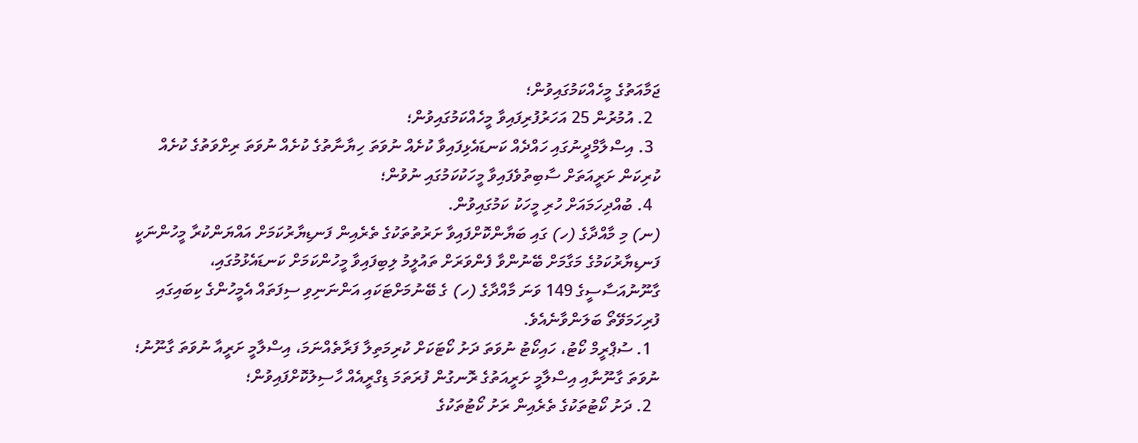ޖަމާއަތުގެ މީހެއްކަމުގައިވުން؛
  2. އުމުރުން 25 އަހަރުފުރިފައިވާ މީހެއްކަމުގައިވުން؛
  3. އިސްލާމްދީނުގައި ހައްދެއް ކަނޑައެޅިފައިވާ ކުށެއް ނުވަތަ ހިޔާނާތުގެ ކުށެއް ނުވަތަ ރިށްވަތުގެ ކުށެއް ކުރިކަން ށަރީއަތަށް ސާބިތުވެފައިވާ މީހަކުކަމުގައި ނުވުން؛
  4. ބުއްދިހަމައަށް ހުރި މީހަކު ކަމުގައިވުން.
(ނ) މި މާއްދާގެ (ހ) ގައި ބަޔާންކޮށްފައިވާ ށަރުތުތަކުގެ ތެރެއިން ފަނޑިޔާރުކަމަށް އައްޔަންކުރާ މީހުންނަކީ ފަނޑިޔާރުކަމުގެ މަގާމަށް ބޭނުންވާ ފެންވަރަށް ތައުލީމު ލިބިފައިވާ މީހުންކަމަށް ކަނޑައެޅުމުގައި، ގާނޫނުއަސާސީގެ 149 ވަނަ މާއްދާގެ (ހ) ގެ ބޭނުމަށްޓަކައި އަންނަނިވި ސިފަތައް އެމީހުންގެ ކިބައިގައި ފުރިހަމަވޭތޯ ބަލަންވާނެއެވެ.
  1. ސުޕްރީމް ކޯޓު، ހައިކޯޓު ނުވަތަ ދަށު ކޯޓަކަށް ކުރިމަތިލާ ފަރާތެއްނަމަ، އިސްލާމީ ށަރީއާ ނުވަތަ ގާނޫނު؛ ނުވަތަ ގާނޫނާއި އިސްލާމީ ށަރީއަތުގެ ރޮނގުން ފުރަތަމަ ޑިގްރީއެއް ހާސިލުކޮށްފައިވުން؛
  2. ދަށު ކޯޓުތަކުގެ ތެރެއިން ރަށު ކޯޓުތަކުގެ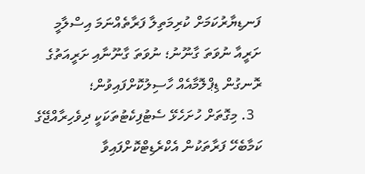ފަނޑިޔާރުކަމަށް ކުރިމަތިލާ ފަރާތެއްނަމަ އިސްލާމީ ށަރީއާ ނުވަތަ ގާނޫނު؛ ނުވަތަ ގާނޫނާއި ށަރީއަތުގެ ރޮނގުން ޑިޕްލޮމާއެއް ހާސިލުކޮށްފައިވުން؛
  3. މިގޮތަށް ހުށަހެޅޭ ސެޓުފިކެޓުތަކަކީ ދިވެހިރާއްޖޭގެ ކަމާބެހޭ ފަރާތަކުން އެކްރެޑިޓްކޮށްފައިވާ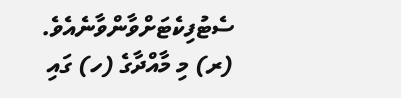ސެޓުފިކެޓަށްވާންވާނެއެވެ.
(ރ) މި މާއްދާގެ (ހ) ގައި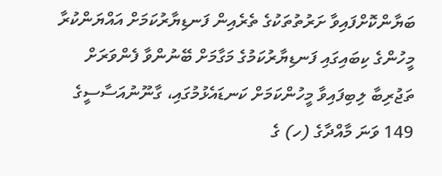ބަޔާންކޮށްފައިވާ ށަރުތުތަކުގެ ތެރެއިން ފަނޑިޔާރުކަމަށް އައްޔަންކުރާ މީހުންގެ ކިބައިގައި ފަނޑިޔާރުކަމުގެ މަގާމަށް ބޭނުންވާ ފެންވަރަށް ތަޖުރިބާ ލިބިފައިވާ މީހުންކަމަށް ކަނޑައެޅުމުގައި، ގާނޫނުއަސާސީގެ 149 ވަނަ މާއްދާގެ (ހ) ގެ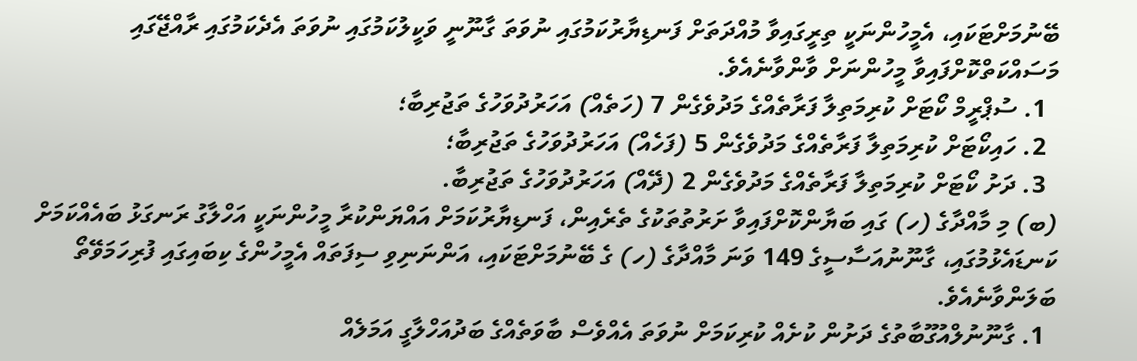ބޭނުމަށްޓަކައި، އެމީހުންނަކީ ތިރީގައިވާ މުއްދަތަށް ފަނޑިޔާރުކަމުގައި ނުވަތަ ގާނޫނީ ވަކީލުކަމުގައި ނުވަތަ އެދެކަމުގައި ރާއްޖޭގައި މަސައްކަތްކޮށްފައިވާ މީހުންނަށް ވާންވާނެއެވެ.
  1. ސުޕްރީމް ކޯޓަށް ކުރިމަތިލާ ފަރާތެއްގެ މަދުވެގެން 7 (ހަތެއް) އަހަރުދުވަހުގެ ތަޖުރިބާ؛
  2. ހައިކޯޓަށް ކުރިމަތިލާ ފަރާތެއްގެ މަދުވެގެން 5 (ފަހެއް) އަހަރުދުވަހުގެ ތަޖުރިބާ؛
  3. ދަށު ކޯޓަށް ކުރިމަތިލާ ފަރާތެއްގެ މަދުވެގެން 2 (ދޭއް) އަހަރުދުވަހުގެ ތަޖުރިބާ.
(ބ) މި މާއްދާގެ (ހ) ގައި ބަޔާންކޮށްފައިވާ ށަރުތުތަކުގެ ތެރެއިން، ފަނޑިޔާރުކަމަށް އައްޔަންކުރާ މީހުންނަކީ އަހްލާގު ރަނގަޅު ބައެއްކަމަށް ކަނޑައެޅުމުގައި، ގާނޫނުއަސާސީގެ 149 ވަނަ މާއްދާގެ (ހ) ގެ ބޭނުމަށްޓަކައި، އަންނަނިވި ސިފަތައް އެމީހުންގެ ކިބައިގައި ފުރިހަމަވޭތޯ ބަލަންވާނެއެވެ.
  1. ގާނޫނުލްއުގޫބާތުގެ ދަށުން ކުށެއް ކުރިކަމަށް ނުވަތަ އެއްވެސް ބާވަތެއްގެ ބަދުއަހްލާގީ އަމަލެއް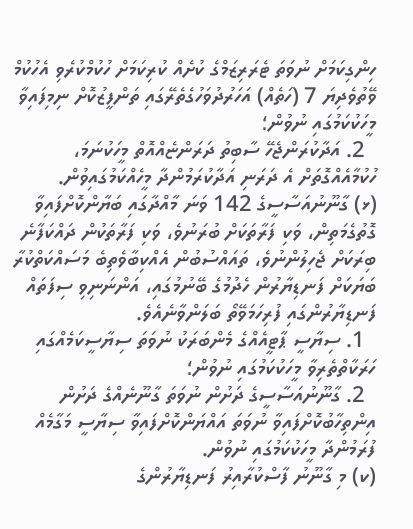ހިންގިކަމަށް ނުވަތަ ޓެރަރިޒަމްގެ ކުށެއް ކުރިކަމަށް ހުކުމްކުރެވި އެހުކުމް ވޭތުވެދިޔަ 7 (ހަތެއް) އަހަރުދުވަހުގެތެރޭގައި ތަންފީޒުކޮށް ނިމިފައިވާ މީހަކުކަމުގައި ނުވުން؛
  2. އަދާކުރަންޖެހޭ ސާބިތު ދަރަންޏެއްއޮތް މީހަކުނަމަ، ހުކުމާއެއްގޮތަށް އެ ދަރަނި އަދާކުރަމުންދާ މީހެއްކަމުގައިވުން.
(ޅ) ގާނޫނުއަސާސީގެ 142 ވަނަ މާއްދާގައި ބަޔާންކޮށްފައިވާ ގޮތުގެމަތިން، ވަކި ފަރާތަކަށް ބުރަނުވެ، ވަކި ފަރާތަކުން ދައްކަފާނެ ބިރަކަށް ޖެހިލުންނުވެ، ތައައްސުބުން އެއްކިބާވެތިބެ މަސައްކަތްކުރާ ބަޔަކަށް ފަނޑިޔާރުން ހެދުމުގެ ބޭނުމުގައި، އަންނަނިވި ސިފަތައް ފަނޑިޔާރުންގައި ފުރިހަމަވޭތޯ ބަލަންވާނެއެވެ.
  1. ސިޔާސީ ޕާޓީއެއްގެ މެންބަރަކު ނުވަތަ ސިޔާސީކަމެއްގައި ހަރަކާތްތެރިވާ މީހަކުކަމުގައި ނުވުން؛
  2. ގާނޫނުއަސާސީގެ ދަށުން ނުވަތަ ގާނޫނެއްގެ ދަށުން އިންތިހާބުކޮށްފައިވާ ނުވަތަ އައްޔަންކޮށްފައިވާ ސިޔާސީ މަގާމެއް ފުރަމުންދާ މީހަކުކަމުގައި ނުވުން.
(ކ) މި ގާނޫނު ފާސްކުރާއިރު ފަނޑިޔާރުންގެ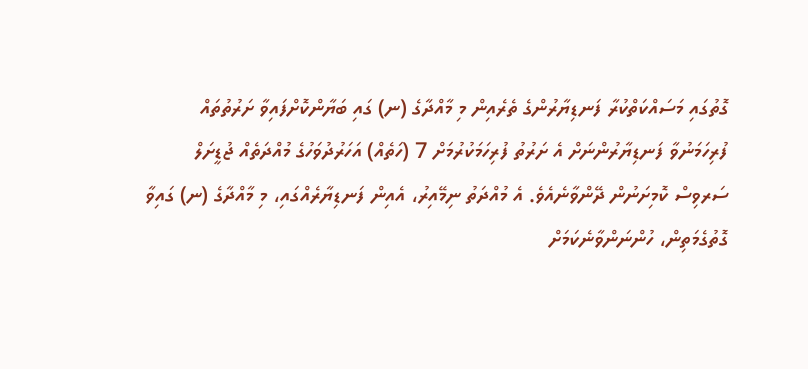ގޮތުގައި މަސައްކަތްކުރާ ފަނޑިޔާރުންގެ ތެރެއިން މި މާއްދާގެ (ނ) ގައި ބަޔާންކޮށްފައިވާ ށަރުތުތައް ފުރިހަމަނުވާ ފަނޑިޔާރުންނަށް އެ ށަރުތު ފުރިހަމަކުރުމަށް 7 (ހަތެއް) އަހަރުދުވަހުގެ މުއްދަތެއް ޖުޑީށަލް ސަރވިސް ކޮމިށަނުން ދޭންވާނެއެވެ. އެ މުއްދަތު ނިމޭއިރު، އެއިން ފަނޑިޔާރެއްގައި، މި މާއްދާގެ (ނ) ގައިވާ ގޮތުގެމަތިން، ހުންނަންވާނެކަމަށް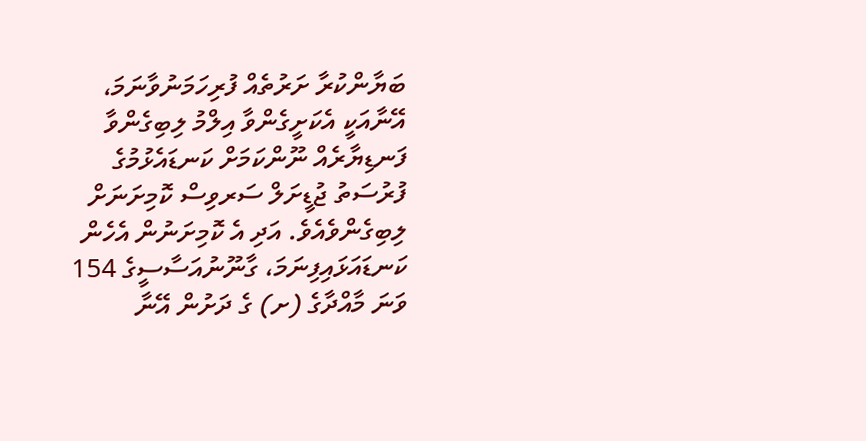ބަޔާންކުރާ ށަރުތެއް ފުރިހަމަނުވާނަމަ، އޭނާއަކީ އެކަށީގެންވާ އިލްމު ލިބިގެންވާ ފަނޑިޔާރެއް ނޫންކަމަށް ކަނޑައެޅުމުގެ ފުރުސަތު ޖުޑީށަލް ސަރވިސް ކޮމިށަނަށް ލިބިގެންވެއެވެ. އަދި އެ ކޮމިށަނުން އެހެން ކަނޑައަޅައިފިނަމަ، ގާނޫނުއަސާސީގެ 154 ވަނަ މާއްދާގެ (ށ) ގެ ދަށުން އޭނާ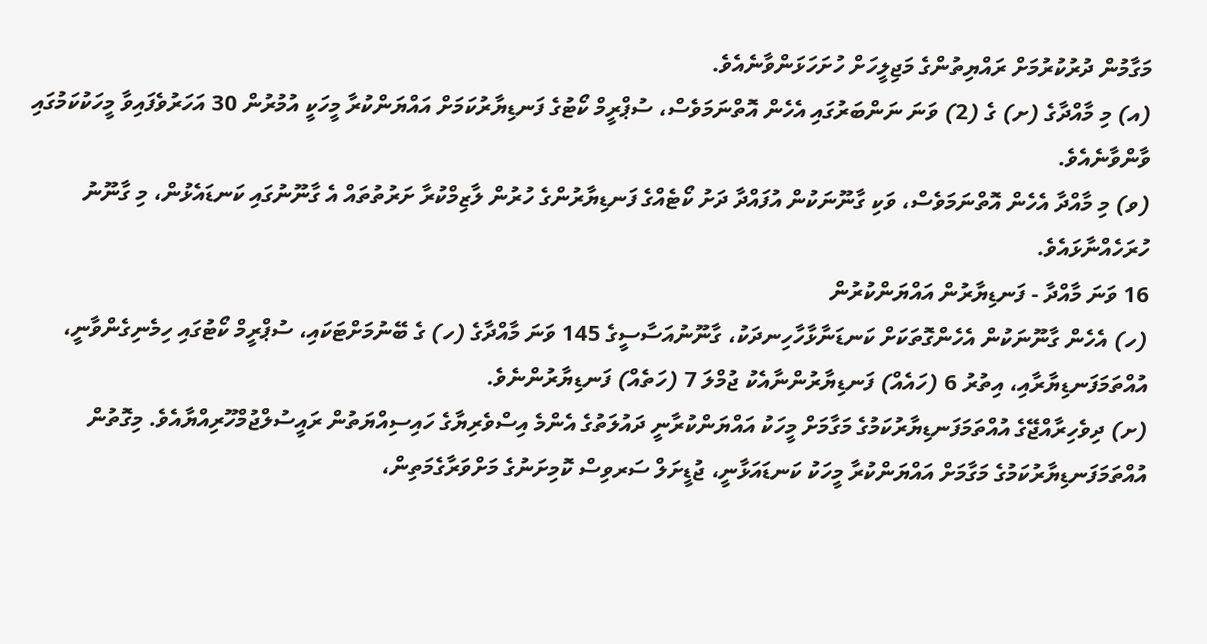މަގާމުން ދުރުކުރުމަށް ރައްޔިތުންގެ މަޖިލީހަށް ހުށަހަޅަންވާނެއެވެ.
(އ) މި މާއްދާގެ (ށ) ގެ (2) ވަނަ ނަންބަރުގައި އެހެން އޮތްނަމަވެސް، ސުޕްރީމް ކޯޓުގެ ފަނޑިޔާރުކަމަށް އައްޔަންކުރާ މީހަކީ އުމުރުން 30 އަހަރުވެފައިވާ މީހަކުކަމުގައި ވާންވާނެއެވެ.
(ވ) މި މާއްދާ އެހެން އޮތްނަމަވެސް، ވަކި ގާނޫނަކުން އުފައްދާ ދަށު ކޯޓެއްގެ ފަނޑިޔާރުންގެ ހުރުން ލާޒިމްކުރާ ށަރުތުތައް އެ ގާނޫނުގައި ކަނޑައެޅުން، މި ގާނޫނު ހުރަހެއްނާޅައެވެ.
16 ވަނަ މާއްދާ - ފަނޑިޔާރުން އައްޔަންކުރުން
(ހ) އެހެން ގާނޫނަކުން އެހެންގޮތަކަށް ކަނޑަނާޅާހާހިނދަކު، ގާނޫނުއަސާސީގެ 145 ވަނަ މާއްދާގެ (ހ) ގެ ބޭނުމަށްޓަކައި، ސުޕްރީމް ކޯޓުގައި ހިމެނިގެންވާނީ، އުއްތަމަފަނޑިޔާރާއި، އިތުރު 6 (ހައެއް) ފަނޑިޔާރުންނާއެކު ޖުމްލަ 7 (ހަތެއް) ފަނޑިޔާރުންނެވެ.
(ށ) ދިވެހިރާއްޖޭގެ އުއްތަމަފަނޑިޔާރުކަމުގެ މަގާމަށް މީހަކު އައްޔަންކުރާނީ ދައުލަތުގެ އެންމެ އިސްވެރިޔާގެ ހައިސިއްޔަތުން ރައީސުލްޖުމްހޫރިއްޔާއެވެ. މިގޮތުން އުއްތަމަފަނޑިޔާރުކަމުގެ މަގާމަށް އައްޔަންކުރާ މީހަކު ކަނޑައަޅާނީ، ޖުޑީށަލް ސަރވިސް ކޮމިށަނުގެ މަށްވަރާގެމަތިން،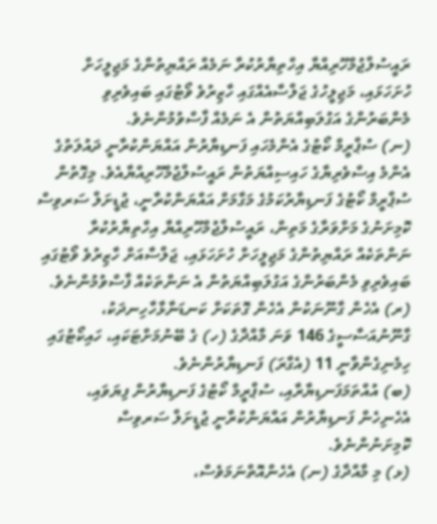ރައީސުލްޖުމްހޫރިއްޔާ އިހްތިޔާރުކުރާ ނަމެއް ރައްޔިތުންގެ މަޖިލީހަށް ހުށަހަޅައި، މަޖިލީހުގެ ޖަލްސާއެއްގައި ހާޒިރުވެ ވޯޓުގައި ބައިވެރިވި މެންބަރުންގެ އަގުލަބިއްޔަތުން އެ ނަމެއް ފާސްވުމުންނެވެ.
(ނ) ސުޕްރީމް ކޯޓުގެ އެންމެހައި ފަނޑިޔާރުން އައްޔަންކުރާނީ ދައުލަތުގެ އެންމެ އިސްވެރިޔާގެ ހައިސިއްޔަތުން ރައީސުލްޖުމްހޫރިއްޔާއެވެ. މިގޮތުން ސުޕްރީމް ކޯޓުގެ ފަނޑިޔާރުކަމުގެ މަގާމަށް އައްޔަންކުރާނީ، ޖުޑީށަލް ސަރވިސް ކޮމިށަނުގެ މަށްވަރާގެ މަތިން، ރައީސުލްޖުމްހޫރިއްޔާ އިހްތިޔާރުކުރާ ނަންތަކެއް ރައްޔިތުންގެ މަޖިލީހަށް ހުށަހަޅައި، ޖަލްސާއަށް ހާޒިރުވެ ވޯޓުގައި ބައިވެރިވި މެންބަރުންގެ އަގުލަބިއްޔަތުން އެ ނަންތަކެއް ފާސްވުމުންނެވެ.
(ރ) އެހެން ގާނޫނަކުން އެހެން ގޮތަކަށް ކަނޑަނާޅާހާހިނދަކު، ގާނޫނުއަސާސީގެ 146 ވަނަ މާއްދާގެ (ހ) ގެ ބޭނުމަށްޓަކައި، ހައިކޯޓުގައި ހިމެނިގެންވާނީ 11 (އެގާރަ) ފަނޑިޔާރުންނެވެ.
(ބ) އުއްތަމަފަނޑިޔާރާއި، ސުޕްރީމް ކޯޓުގެ ފަނޑިޔާރުން ފިޔަވައި، އެހެނިހެން ފަނޑިޔާރުން އައްޔަންކުރާނީ ޖުޑީށަލް ސަރވިސް ކޮމިށަނުންނެވެ.
(ޅ) މި މާއްދާގެ (ނ) އެހެންއޮތްނަމަވެސް،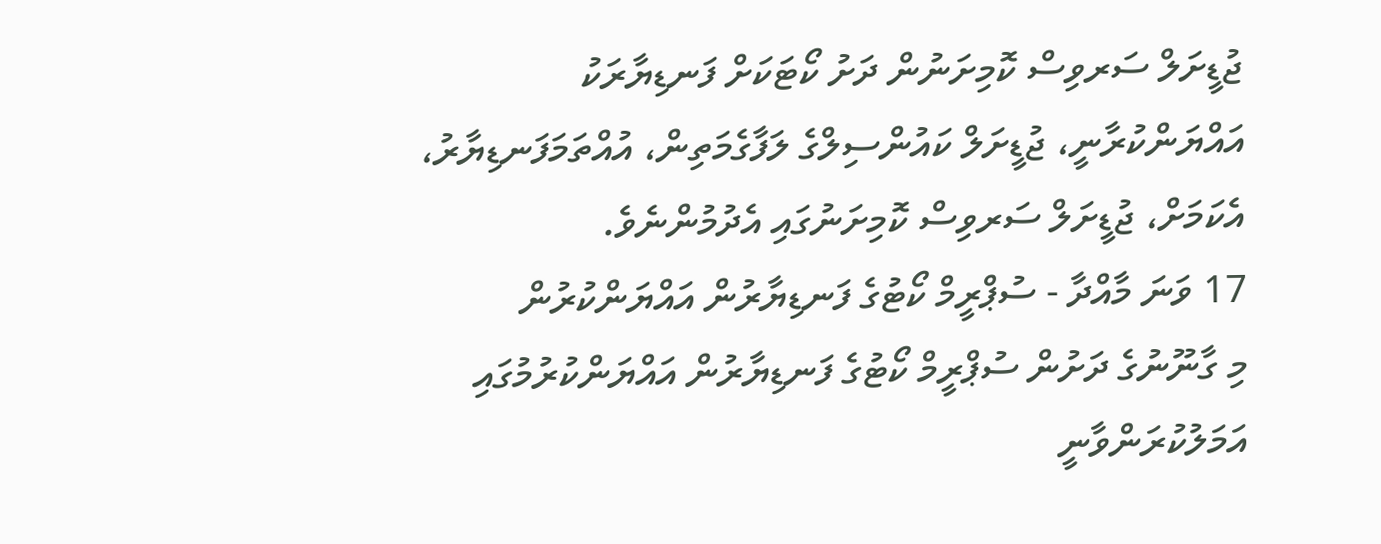ޖުޑީށަލް ސަރވިސް ކޮމިށަނުން ދަށު ކޯޓަކަށް ފަނޑިޔާރަކު އައްޔަންކުރާނީ، ޖުޑީށަލް ކައުންސިލްގެ ލަފާގެމަތިން، އުއްތަމަފަނޑިޔާރު، އެކަމަށް، ޖުޑީށަލް ސަރވިސް ކޮމިށަނުގައި އެދުމުންނެވެ.
17 ވަނަ މާއްދާ - ސުޕްރީމް ކޯޓުގެ ފަނޑިޔާރުން އައްޔަންކުރުން
މި ގާނޫނުގެ ދަށުން ސުޕްރީމް ކޯޓުގެ ފަނޑިޔާރުން އައްޔަންކުރުމުގައި އަމަލުކުރަންވާނީ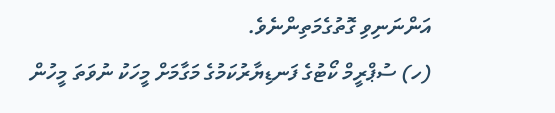އަންނަނިވި ގޮތުގެމަތިންނެވެ.
(ހ) ސުޕްރީމް ކޯޓުގެ ފަނޑިޔާރުކަމުގެ މަގާމަށް މީހަކު ނުވަތަ މީހުން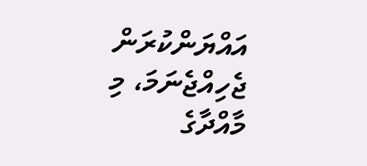އައްޔަންކުރަން ޖެހިއްޖެނަމަ، މި މާއްދާގެ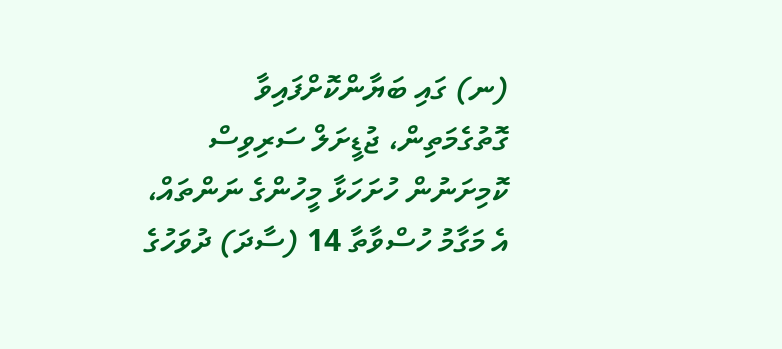(ނ) ގައި ބަޔާންކޮށްފައިވާ ގޮތުގެމަތިން، ޖުޑީށަލް ސަރިވިސް ކޮމިށަނުން ހުށަހަޅާ މީހުންގެ ނަންތައް، އެ މަގާމު ހުސްވާތާ 14 (ސާދަ) ދުވަހުގެ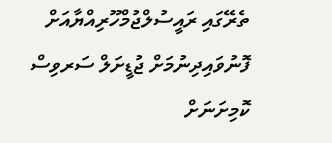ތެރޭގައި ރައީސުލްޖުމްހޫރިއްޔާއަށް ފޮނުވައިދިނުމަށް ޖުޑީށަލް ސަރވިސް ކޮމިށަނަށް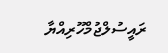ރައީސުލްޖުމްހޫރިއްޔާ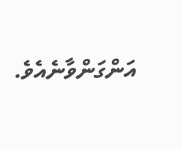އަންގަންވާނެއެވެ.